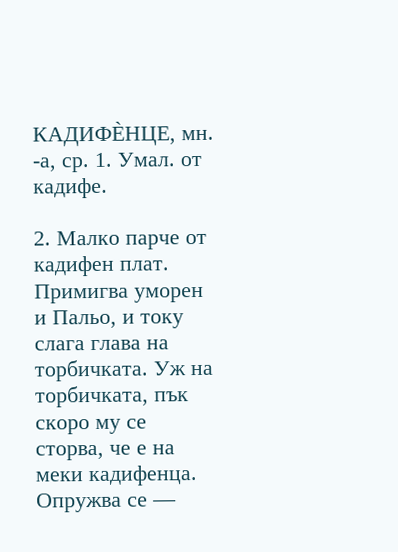КАДИФЀНЦЕ, мн. -а, ср. 1. Умал. от кадифе.

2. Малко парче от кадифен плат. Примигва уморен и Пальо, и току слага глава на торбичката. Уж на торбичката, пък скоро му се сторва, че е на меки кадифенца. Опружва се —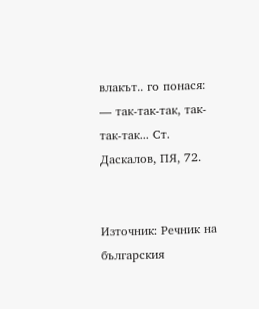влакът.. го понася: — так-так-так, так-так-так... Ст. Даскалов, ПЯ, 72.


Източник: Речник на българския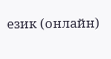език (онлайн)